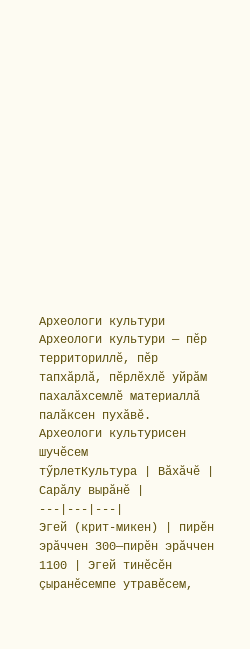Археологи культури
Археологи культури — пĕр территориллĕ, пĕр тапхăрлă, пĕрлĕхлĕ уйрăм пахалăхсемлĕ материаллă палăксен пухăвĕ.
Археологи культурисен шучĕсем
тӳрлетКультура | Вăхăчĕ | Сарăлу вырăнĕ |
---|---|---|
Эгей (крит-микен) | пирĕн эрăччен 300—пирĕн эрăччен 1100 | Эгей тинĕсĕн çыранĕсемпе утравĕсем,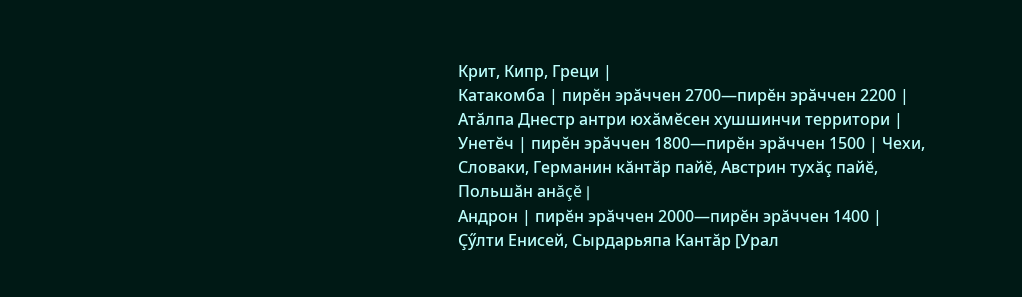Крит, Кипр, Греци |
Катакомба | пирĕн эрăччен 2700—пирĕн эрăччен 2200 | Атăлпа Днестр антри юхăмĕсен хушшинчи территори |
Унетĕч | пирĕн эрăччен 1800—пирĕн эрăччен 1500 | Чехи, Словаки, Германин кăнтăр пайĕ, Австрин тухăç пайĕ, Польшăн анăçĕ |
Андрон | пирĕн эрăччен 2000—пирĕн эрăччен 1400 | Çӳлти Енисей, Сырдарьяпа Кантăр [Урал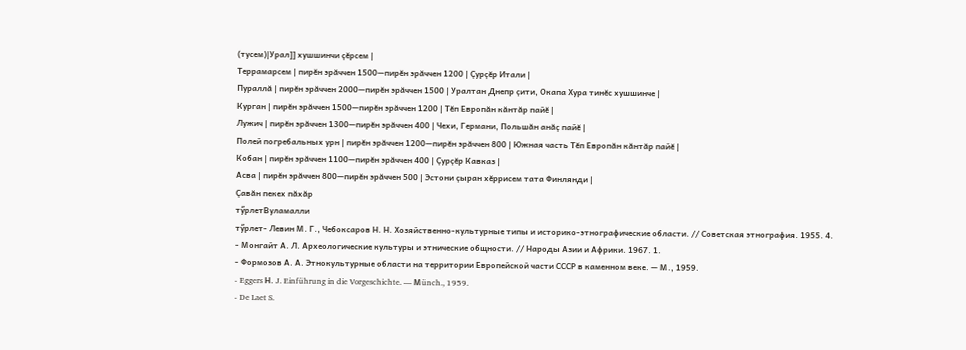(тусем)|Урал]] хушшинчи çĕрсем |
Террамарсем | пирĕн эрăччен 1500—пирĕн эрăччен 1200 | Çурçĕр Итали |
Пураллă | пирĕн эрăччен 2000—пирĕн эрăччен 1500 | Уралтан Днепр çити, Окапа Хура тинĕс хушшинче |
Курган | пирĕн эрăччен 1500—пирĕн эрăччен 1200 | Тĕп Европăн кăнтăр пайĕ |
Лужич | пирĕн эрăччен 1300—пирĕн эрăччен 400 | Чехи, Германи, Польшăн анăç пайĕ |
Полей погребальных урн | пирĕн эрăччен 1200—пирĕн эрăччен 800 | Южная часть Тĕп Европăн кăнтăр пайĕ |
Кобан | пирĕн эрăччен 1100—пирĕн эрăччен 400 | Çурçĕр Кавказ |
Асва | пирĕн эрăччен 800—пирĕн эрăччен 500 | Эстони çыран хĕррисем тата Финлянди |
Çавăн пекех пăхăр
тӳрлетВуламалли
тӳрлет- Левин М. Г., Чебоксаров Н. Н. Хозяйственно-культурные типы и историко-этнографические области. // Советская этнография. 1955. 4.
- Монгайт А. Л. Археологические культуры и этнические общности. // Народы Азии и Африки. 1967. 1.
- Формозов А. А. Этнокультурные области на территории Европейской части СССР в каменном веке. — М., 1959.
- Eggers Н. J. Einführung in die Vorgeschichte. — Мünch., 1959.
- De Laet S.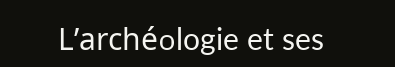L’archéоlogie et ses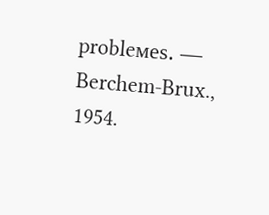probleмеs. — Berchem-Brux., 1954.